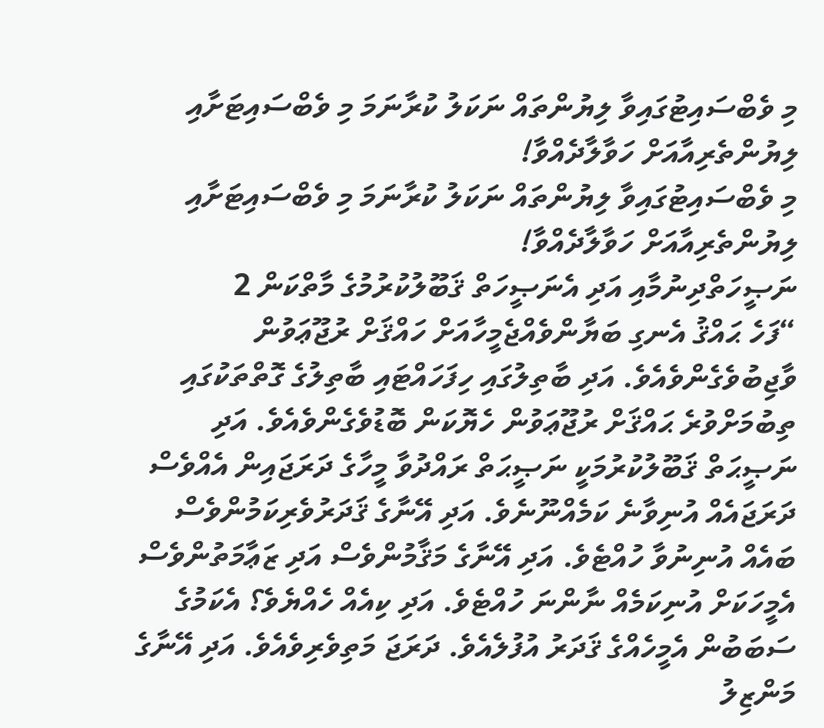މި ވެބްސައިޓުގައިވާ ލިޔުންތައް ނަކަލު ކުރާނަމަ މި ވެބްސައިޓަށާއި ލިޔުންތެރިއާއަށް ހަވާލާދެއްވާ!
މި ވެބްސައިޓުގައިވާ ލިޔުންތައް ނަކަލު ކުރާނަމަ މި ވެބްސައިޓަށާއި ލިޔުންތެރިއާއަށް ހަވާލާދެއްވާ!
ނަޞީހަތްދިނުމާއި އަދި އެނަޞީހަތް ޤަބޫލުކުރުމުގެ މާތްކަން 2
“ފަހެ ޙައްޤު އެނގި ބަޔާންވެއްޖެމީހާއަށް ހައްޤަށް ރުޖޫޢަވުން ވާޖިބުވެގެންވެއެވެ. އަދި ބާތިލުގައި ހިފަހައްޓައި ބާތިލުގެ ގޮތްތަކުގައި ތިބުމަށްވުރެ ޙައްޤަށް ރުޖޫޢަވުން ހެޔޮކަން ބޮޑުވެގެންވެއެވެ. އަދި ނަޞީޙަތް ޤަބޫލުކުރުމަކީ ނަޞީޙަތް ރައްދުވާ މީހާގެ ދަރަޖައިން އެއްވެސް ދަރަޖައެއް އުނިވާނެ ކަމެއްނޫނެވެ. އަދި އޭނާގެ ޤަދަރުވެރިކަމުންވެސް ބައެއް އުނިނުވާ ހުއްޓެވެ. އަދި އޭނާގެ މަޤާމުންވެސް އަދި ޒަޢާމަތުންވެސް އެމީހަކަށް އުނިކަމެއް ނާންނަ ހުއްޓެވެ. އަދި ކިއެއް ހެއްޔެވެ؟ އެކަމުގެ ސަބަބުން އެމީހެއްގެ ޤަދަރު އުފުލެއެވެ. ދަރަޖަ މަތިވެރިވެއެވެ. އަދި އޭނާގެ މަންޒިލު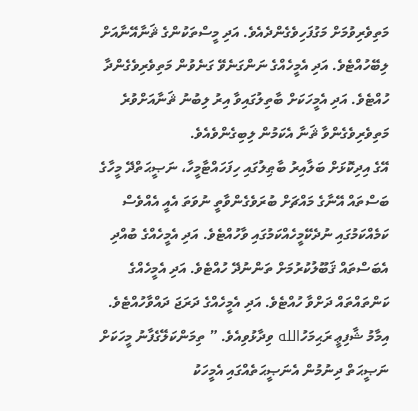މަތިވެރިވުމަށް މަގުފަހިވެގެންދެއެވެ. އަދި މީސްތަކުންގެ ޘަނާއޭނާއަށް ލިބޭހުއްޓެވެ. އަދި އެމީހެއްގެ ނަންގަނެވޭ ގަނެވުން މަތިވެރިވެގެންދާ ހުއްޓެވެ. އަދި އެމީހަކަށް ބާތިލުގައިވާ އިރު ލިބުނު ޘަނާއަށްވުރެ މަތިވެރިވެގެންވާ ޘަނާ އެކަމުން ލިބިގެންވެއެވެ.
އޭގެ އިދިކޮޅަށް ބަލާއިރު ބާޠިލުގައި ހިފަހައްޓާމީހާ، ނަޞީޙަތްދޭ މީހާގެ ބަސްތައް އޭނާގެ މައްޗަށް ބުރަވެގެންވާތީ ނުވަތަ އެއީ އެއްވެސް ކަމެއްކަމުގައި ނުދެކޭމީހެއްކަމުގައި ވާހުއްޓެވެ. އަދި އެމީހެއްގެ ބުއްދި އެބަސްތައް ޤަބޫލުކުރުމަށް ތަންނުދޭ ހުއްޓެވެ. އަދި އެމީހެއްގެ ކަންތައްތައް ދަށްވާ ހުއްޓެވެ. އަދި އެމީހެއްގެ ދަރަޖަ ދައްވާހުއްޓެވެ.
އިމާމު ޝާފިޢީ ރަޙިމަހުالله ވިދާޅުވިއެވެ. ” ތިމަންކަލޭގެފާނު މީހަކަށް ނަޞީޙަތް ދިނުމުން އެނަޞީޙަތެއްގައި އެމީހަކު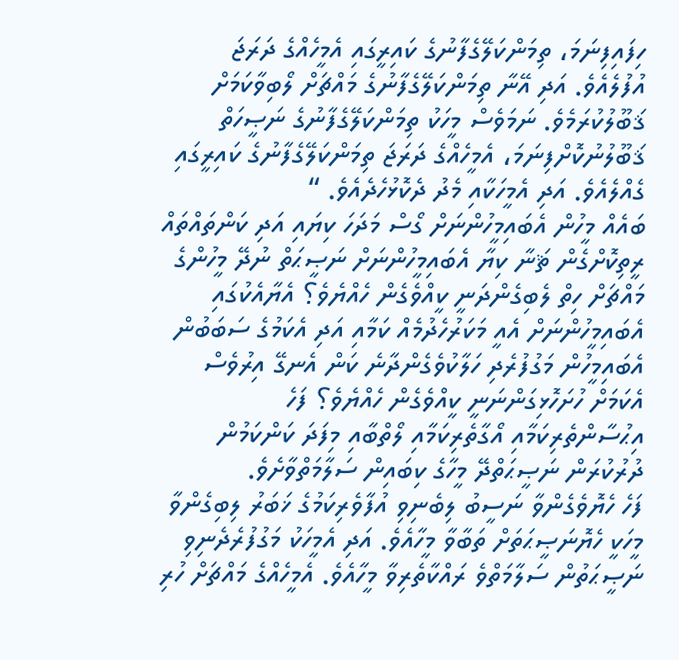ހިފައިފިނަމަ، ތިމަންކަލޭގެފާނުގެ ކައިރީގައި އެމީހެއްގެ ދަރަޖަ އުފުލެއެވެ. އަދި އޭނާ ތިމަންކަލޭގެފާނުގެ މައްޗަށް ލޯބިވާކަމަށް ޤަބޫލުކުރަމެވެ. ނަމަވެސް މީހަކު ތިމަންކަލޭގެފާނުގެ ނަޞީހަތް ޤަބޫލުނުކޮށްފިނަމަ، އެމީހެއްގެ ދަރަޖަ ތިމަންކަލޭގެފާނުގެ ކައިރީގައި ގެއްލެއެވެ. އަދި އެމީހަކާއި މެދު ދެކޮޅުހެދެއެވެ. “
ބައެއް މީހުން އެބައިމީހުންނަށް ގޯސް މަދަހަ ކިޔައި އަދި ކަންތައްތައް ރީތިކޮށްގެން ޘަނާ ކިޔާ އެބައިމީހުންނަށް ނަޞީޙަތް ނުދޭ މީހުންގެ މައްޗަށް ހިތް ލެބިގެންދަނީ ކީއްވެގެން ހެއްޔެވެ؟ އެޔާއެކުގައި އެބައިމީހުންނަށް އެއީ މަކަރުހެދުމެއް ކަމާއި އަދި އެކަމުގެ ސަބަބުން އެބައިމީހުން މަގުފުރެދި ހަލާކުވެގެންދާނެ ކަން އެނގޭ އިރުވެސް އެކަމަށް ހުށަހޮޅިގަންނަނީ ކީއްވެގެން ހެއްޔެވެ؟ ފަހެ އިޙުސާންތެރިކަމާއި އޯގާތެރިކަމާއި ލޯތްބާއި މިފަދަ ކަންކަމުން ދުރުކުރަން ނަޞީޙަތްދޭ މީހާގެ ކިބައިން ސަލާމަތްވާށެވެ.
ފަހެ ހެޔޮވެގެންވާ ނަސީބު ލިބެނިވި އުފާވެރިކަމުގެ ޚަބަރު ލިބިގެންވާ މީހަކީ ހެޔޮނަޞީޙަތަށް ތަބާވާ މީހާއެވެ. އަދި އެމީހަކު މަގުފުރެދެނިވި ނަޞީޙަތުން ސަލާމަތްވެ ރައްކާތެރިވާ މީހާއެވެ. އެމީހެއްގެ މައްޗަށް ހުރި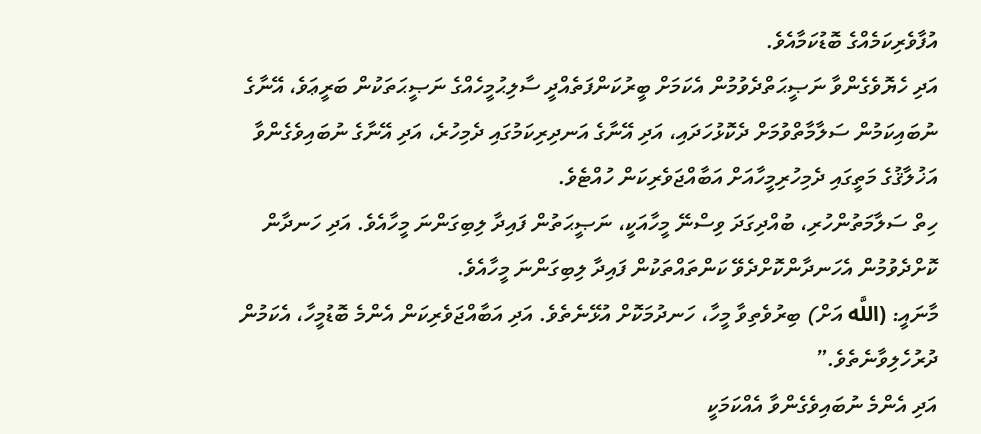އުފާވެރިކަމެއްގެ ބޮޑުކަމާއެވެ.
އަދި ހެޔޮވެގެންވާ ނަޞީޙަތްދެވުމުން އެކަމަށް ބީރުކަންފަތެއްދީ ސާލިޙުމީހެއްގެ ނަޞީޙަތަކުން ބަރީޢަވެ، އޭނާގެ ނުބައިކަމުން ސަލާމާތްވުމަށް ދެކޮޅުހަދައި، އަދި އޭނާގެ އަނދިރިކަމުގައި ދެމިހުރެ، އަދި އޭނާގެ ނުބައިވެގެންވާ އަޚުލާޤުގެ މަތީގައި ދެމިހުރިމީހާއަށް އަބާއްޖަވެރިކަން ހުއްޓެވެ.
ހިތް ސަލާމަތުންހުރި، ބުއްދިގަދަ ވިސްނޭ މީހާއަކީ، ނަޞީޙަތުން ފައިދާ ލިބިގަންނަ މީހާއެވެ. އަދި ހަނދާން ކޮށްދެވުމުން އެހަނދާންކޮށްދެވޭ ކަންތައްތަކުން ފައިދާ ލިބިގަންނަ މީހާއެވެ.
މާނައީ: (اللَّه އަށް) ބިރުވެތިވާ މީހާ، ހަނދުމަކޮށް އުޅޭނެތެވެ. އަދި އަބާއްޖަވެރިކަން އެންމެ ބޮޑުމީހާ، އެކަމުން ދުރުހެލިވާނެތެވެ.”
އަދި އެންމެ ނުބައިވެގެންވާ އެއްކަމަކީ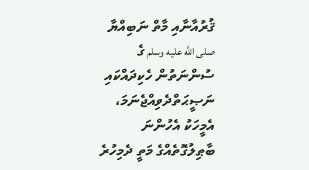ޤުރުއާނާއި މާތް ނަބިއްޔާ صلى الله عليه وسلم ގެ ސުންނަތުން ހެކިދައްކައި ނަޞީޙަތްދެވިއްޖެނަމަ، އެމީހަކު އެހުންނަ ބާޠިލުގޮތެއްގެ މަތީ ދެމިހުރެ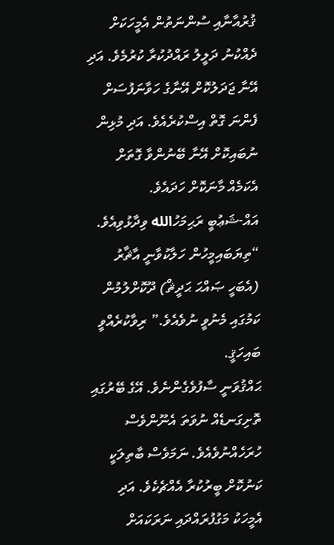ޤުރުއާނާއި ސުންނަތުން އެމީހަކަށް ދެއްކުނު ދަލީލު ރައްދުކުރާ ކުރުމެވެ. އަދި އޭނާ ޖަދަލުކޮށް އޭނާގެ ހަވާނަފުސަށް ފެންނަ ގޮތް އިސްކުރެއެވެ. އަދި މުޅިން ނުބައިކޮށް އޭނާ ބޭނުންވާ ގޮތަށް އެކަމެއް މާނަކޮށް ހަދައެވެ.
އައް-ޝަޢުބީ ރަޙިމަހުالله ވިދާޅުވިއެވެ.
“ތިޔަބައިމީހުން ހަލާކުވާނީ އާޘާރު (އެބަހީ ޞައްޙަ ޙަދީޘް) ދޫކޮށްލުމުން ކަމުގައި މެނުވީ ނުވެއެވެ.” ރިވާކުރެއްވީ ބައިހަޤީ.
ޙައްޤުވަނީ ސާފުވެގެންނެވެ. އޭގެ ބޭރުގައި ތޮށިގަނޑެއް ނުވަތަ އެނޫންވެސް ހުރަހެއްނުވެއެވެ. ނަމަވެސް ބާތިލަކީ ކަނުކޮށް ބީރުކުރާ އެއްޗެކެވެ. އަދި އެމީހަކު މަގުފުރައްދައި ނަރަކައަށް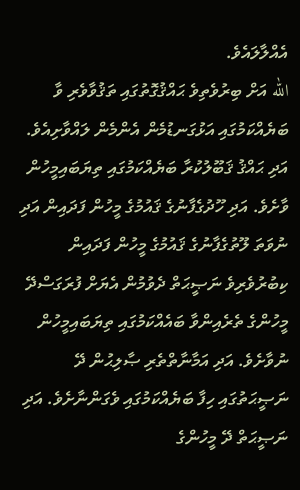އެއްލާލައެވެ.
الله އަށް ބިރުވެތިވެ ޙައްޤުގޮތުގައި ތަޤުވާވެރި ވާ ބަޔެއްކަމުގައި އަޅުގަނޑުމެން އެންމެން ލައްވާށިއެވެ. އަދި ޙައްޤު ޤަބޫލުކުރާ ބަޔެއްކަމުގައި ތިޔަބައިމީހުން ވާށެވެ. އަދި ހޫދުގެފާނުގެ ޤައުމުގެ މީހުން ފަދައިން އަދި ނުވަތަ ލޫތުގެފާނުގެ ޤައުމުގެ މީހުން ފަދައިން ކިބުރުވެރިވެ ނަޞީޙަތް ދެވުމުން އެޔަށް ފުރަގަސްދޭ މީހުންގެ ތެރެއިންވާ ބައެއްކަމުގައި ތިޔަބައިމީހުން ނުވާށެވެ. އަދި އަމާނާތްތެރި ޞާލިޙުން ދޭ ނަޞީޙަތުގައި ހިފާ ބަޔެއްކަމުގައި ވެގަންނާށެވެ. އަދި ނަޞީޙަތް ދޭ މީހުންގެ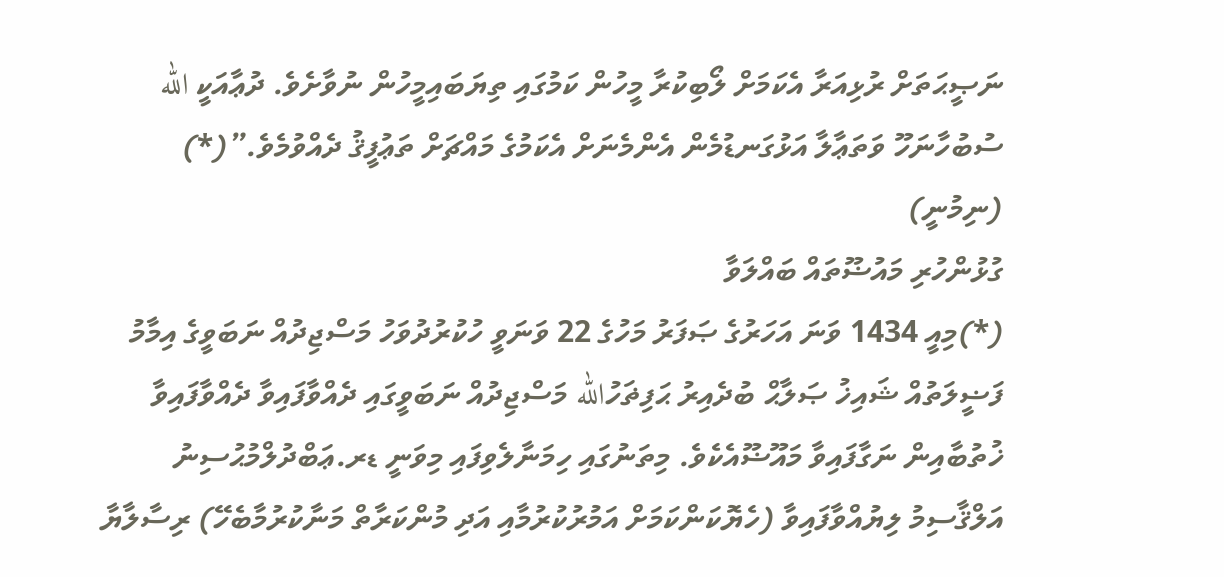ނަޞީޙަތަށް ރުޅިއަރާ އެކަމަށް ލޯބިކުރާ މީހުން ކަމުގައި ތިޔަބައިމީހުން ނުވާށެވެ. ދުޢާއަކީ الله ސުބުހާނަހޫ ވަތަޢާލާ އަޅުގަނޑުމެން އެންމެނަށް އެކަމުގެ މައްޗަށް ތަޢުފީޤު ދެއްވުމެވެ.”(*) (ނިމުނީ)
ގުޅުންހުރި މައުޟޫތައް ބައްލަވާ
(*)މިއީ 1434 ވަނަ އަހަރުގެ ޞަފަރު މަހުގެ 22 ވަނަވީ ހުކުރުދުވަހު މަސްޖިދުއް ނަބަވީގެ އިމާމު ފަޟީލަތުއް ޝައިޚު ޞަލާޙް ބުދެއިރު ޙަފިޡަހުالله މަސްޖިދުއް ނަބަވީގައި ދެއްވާފައިވާ ދެއްވާފައިވާ ޚުތުބާއިން ނަގާފައިވާ މައޫޟޫއެކެވެ. މިތަނުގައި ހިމަނާލެވިފައި މިވަނީ ޑރ.ޢަބްދުލްމުޙުސިނު އަލްޤާސިމު ލިޔުއްވާފައިވާ (ހެޔޮކަންކަމަށް އަމުރުކުރުމާއި އަދި މުންކަރާތް މަނާކުރުމާބެހޭ) ރިސާލާޔާ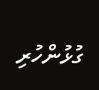ގުޅުންހުރި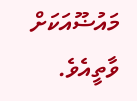މައުޟޫއަކަށް ވާތީއެވެ.